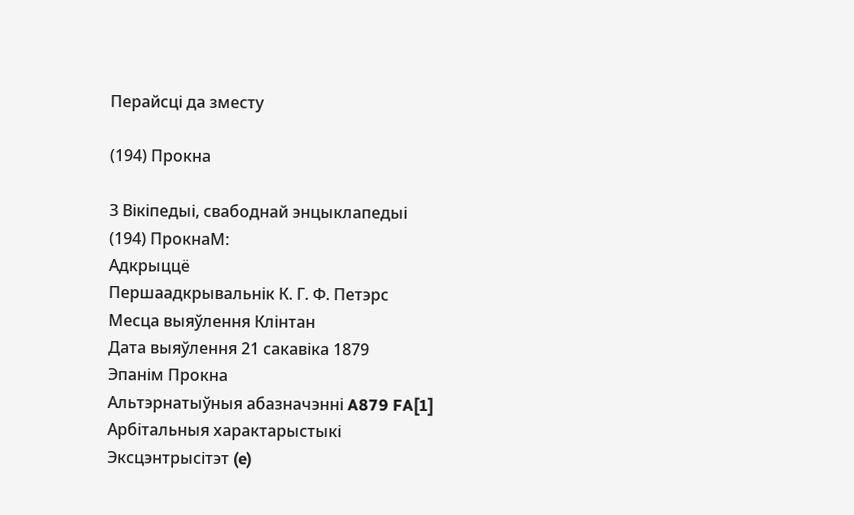Перайсці да зместу

(194) Прокна

З Вікіпедыі, свабоднай энцыклапедыі
(194) ПрокнаM:
Адкрыццё
Першаадкрывальнік К. Г. Ф. Петэрс
Месца выяўлення Клінтан
Дата выяўлення 21 сакавіка 1879
Эпанім Прокна
Альтэрнатыўныя абазначэнні A879 FA[1]
Арбітальныя характарыстыкі
Эксцэнтрысітэт (e)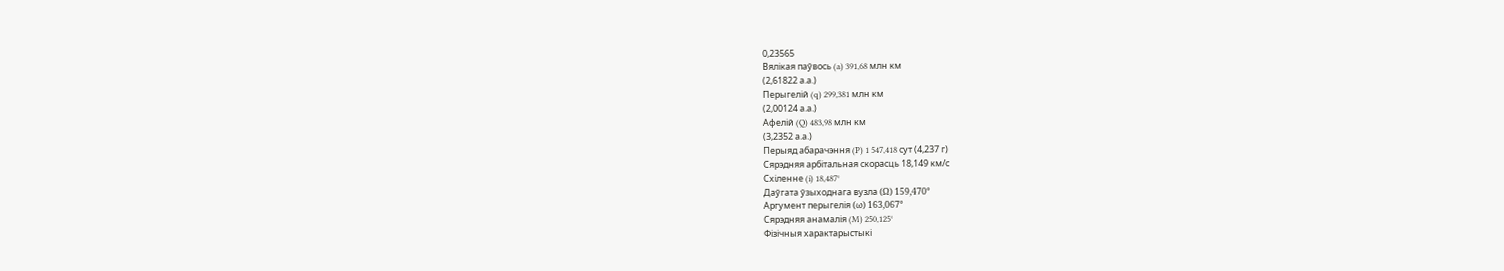0,23565
Вялікая паўвось (a) 391,68 млн км
(2,61822 а.а.)
Перыгелій (q) 299,381 млн км
(2,00124 а.а.)
Афелій (Q) 483,98 млн км
(3,2352 а.а.)
Перыяд абарачэння (P) 1 547,418 сут (4,237 г)
Сярэдняя арбітальная скорасць 18,149 км/с
Схіленне (i) 18,487°
Даўгата ўзыходнага вузла (Ω) 159,470°
Аргумент перыгелія (ω) 163,067°
Сярэдняя анамалія (M) 250,125°
Фізічныя характарыстыкі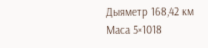Дыяметр 168,42 км
Маса 5×1018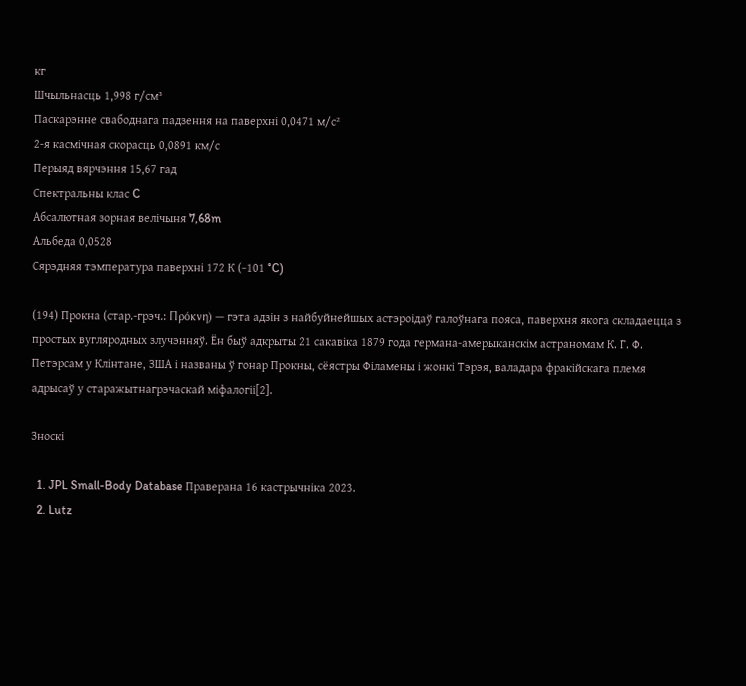кг
Шчыльнасць 1,998 г/см³
Паскарэнне свабоднага падзення на паверхні 0,0471 м/с²
2-я касмічная скорасць 0,0891 км/с
Перыяд вярчэння 15,67 гад
Спектральны клас C
Абсалютная зорная велічыня 7,68m
Альбеда 0,0528
Сярэдняя тэмпература паверхні 172 К (−101 °C)

(194) Прокна (стар.-грэч.: Πρόκνη) — гэта адзін з найбуйнейшых астэроідаў галоўнага пояса, паверхня якога складаецца з простых вугляродных злучэнняў. Ён быў адкрыты 21 сакавіка 1879 года германа-амерыканскім астраномам К. Г. Ф. Петэрсам у Клінтане, ЗША і названы ў гонар Прокны, сёястры Філамены і жонкі Тэрэя, валадара фракійскага племя адрысаў у старажытнагрэчаскай міфалогіі[2].

Зноскі

  1. JPL Small-Body Database Праверана 16 кастрычніка 2023.
  2. Lutz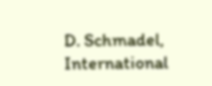D. Schmadel, International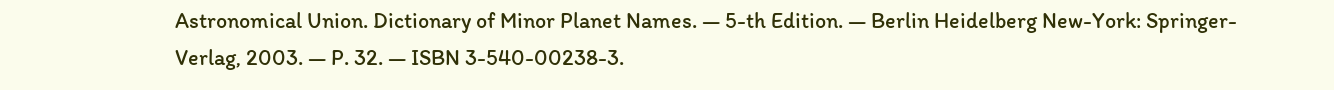Astronomical Union. Dictionary of Minor Planet Names. — 5-th Edition. — Berlin Heidelberg New-York: Springer-Verlag, 2003. — P. 32. — ISBN 3-540-00238-3.